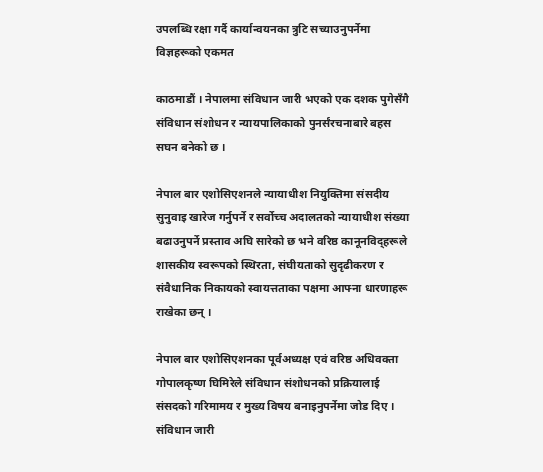उपलब्धि रक्षा गर्दै कार्यान्वयनका त्रुटि सच्याउनुपर्नेमा विज्ञहरूको एकमत

काठमाडौं । नेपालमा संविधान जारी भएको एक दशक पुगेसँगै संविधान संशोधन र न्यायपालिकाको पुनर्संरचनाबारे बहस सघन बनेको छ ।

नेपाल बार एशोसिएशनले न्यायाधीश नियुक्तिमा संसदीय सुनुवाइ खारेज गर्नुपर्ने र सर्वोच्च अदालतको न्यायाधीश संख्या बढाउनुपर्ने प्रस्ताव अघि सारेको छ भने वरिष्ठ कानूनविद्हरूले शासकीय स्वरूपको स्थिरता, संघीयताको सुदृढीकरण र संवैधानिक निकायको स्वायत्तताका पक्षमा आफ्ना धारणाहरू राखेका छन् ।

नेपाल बार एशोसिएशनका पूर्वअध्यक्ष एवं वरिष्ठ अधिवक्ता गोपालकृष्ण घिमिरेले संविधान संशोधनको प्रक्रियालाई संसदको गरिमामय र मुख्य विषय बनाइनुपर्नेमा जोड दिए । संविधान जारी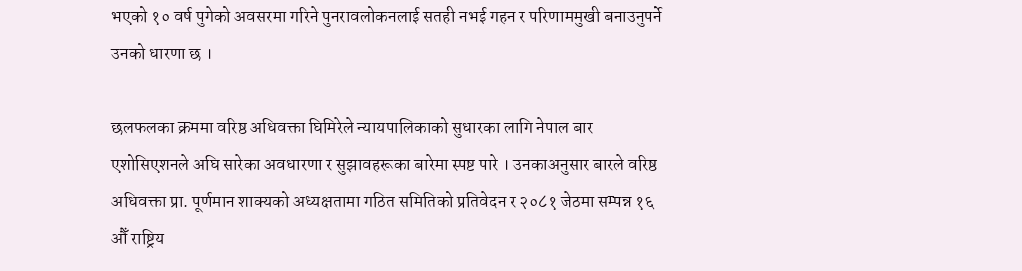भएको १० वर्ष पुगेको अवसरमा गरिने पुनरावलोकनलाई सतही नभई गहन र परिणाममुखी बनाउनुपर्ने उनको धारणा छ ।

छलफलका क्रममा वरिष्ठ अधिवक्ता घिमिरेले न्यायपालिकाको सुधारका लागि नेपाल बार एशोसिएशनले अघि सारेका अवधारणा र सुझावहरूका बारेमा स्पष्ट पारे । उनकाअनुसार बारले वरिष्ठ अधिवक्ता प्रा. पूर्णमान शाक्यको अध्यक्षतामा गठित समितिको प्रतिवेदन र २०८१ जेठमा सम्पन्न १६ औँ राष्ट्रिय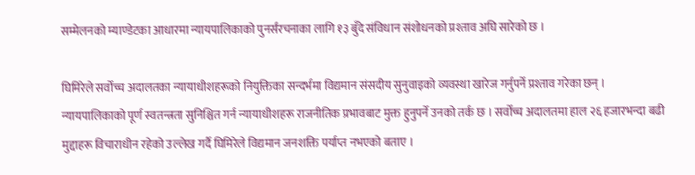सम्मेलनको म्याण्डेटका आधारमा न्यायपालिकाको पुनर्संरचनाका लागि १३ बुँदे संविधान संशोधनको प्रश्ताव अघि सारेको छ ।

घिमिरेले सर्वोच्च अदालतका न्यायाधीशहरूको नियुक्तिका सन्दर्भमा विद्यमान संसदीय सुनुवाइको व्यवस्था खारेज गर्नुपर्ने प्रश्ताव गरेका छन् । न्यायपालिकाको पूर्ण स्वतन्त्रता सुनिश्चित गर्न न्यायाधीशहरू राजनीतिक प्रभावबाट मुक्त हुनुपर्ने उनको तर्क छ । सर्वोच्च अदालतमा हाल २६ हजारभन्दा बढी मुद्दाहरू विचाराधीन रहेको उल्लेख गर्दै घिमिरेले विद्यमान जनशक्ति पर्याप्त नभएको बताए ।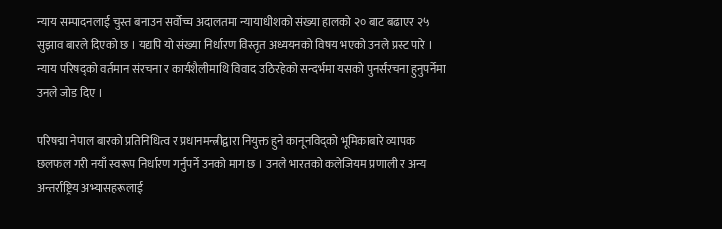न्याय सम्पादनलाई चुस्त बनाउन सर्वोच्च अदालतमा न्यायाधीशको संख्या हालको २० बाट बढाएर २५ सुझाव बारले दिएको छ । यद्यपि यो संख्या निर्धारण विस्तृत अध्ययनको विषय भएको उनले प्रस्ट पारे । न्याय परिषद्को वर्तमान संरचना र कार्यशैलीमाथि विवाद उठिरहेको सन्दर्भमा यसको पुनर्संरचना हुनुपर्नेमा उनले जोड दिए ।

परिषद्मा नेपाल बारको प्रतिनिधित्व र प्रधानमन्त्रीद्वारा नियुक्त हुने कानूनविद्को भूमिकाबारे व्यापक छलफल गरी नयाँ स्वरूप निर्धारण गर्नुपर्ने उनको माग छ । उनले भारतको कलेजियम प्रणाली र अन्य अन्तर्राष्ट्रिय अभ्यासहरूलाई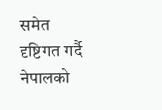समेत दृष्टिगत गर्दै नेपालको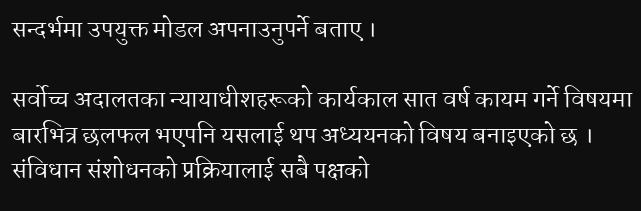सन्दर्भमा उपयुक्त मोडल अपनाउनुपर्ने बताए ।

सर्वोच्च अदालतका न्यायाधीशहरूको कार्यकाल सात वर्ष कायम गर्ने विषयमा बारभित्र छलफल भएपनि यसलाई थप अध्ययनको विषय बनाइएको छ । संविधान संशोधनको प्रक्रियालाई सबै पक्षको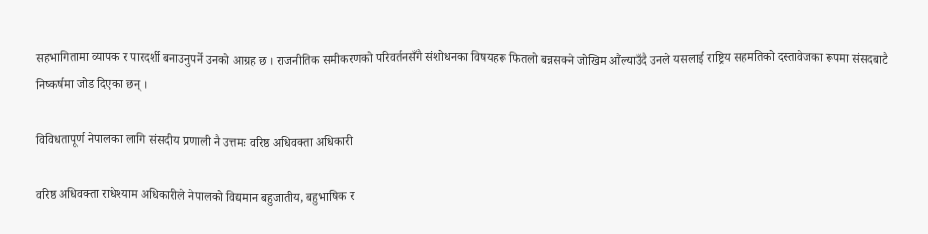सहभागितामा व्यापक र पारदर्शी बनाउनुपर्ने उनको आग्रह छ । राजनीतिक समीकरणको परिवर्तनसँगै संशोधनका विषयहरू फितलो बन्नसक्ने जोखिम औंल्याउँदै उनले यसलाई राष्ट्रिय सहमतिको दस्तावेजका रूपमा संसदबाटै निष्कर्षमा जोड दिएका छन् ।

विविधतापूर्ण नेपालका लागि संसदीय प्रणाली नै उत्तमः वरिष्ठ अधिवक्ता अधिकारी

वरिष्ठ अधिवक्ता राधेश्याम अधिकारीले नेपालको विद्यमान बहुजातीय, बहुभाषिक र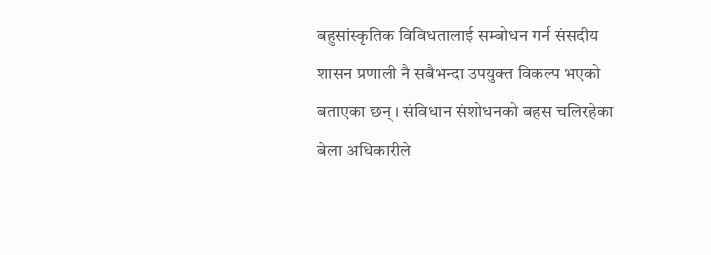बहुसांस्कृतिक विविधतालाई सम्बोधन गर्न संसदीय शासन प्रणाली नै सबैभन्दा उपयुक्त विकल्प भएको बताएका छन् । संविधान संशोधनको बहस चलिरहेका बेला अधिकारीले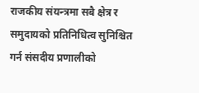राजकीय संयन्त्रमा सबै क्षेत्र र समुदायको प्रतिनिधित्व सुनिश्चित गर्न संसदीय प्रणालीको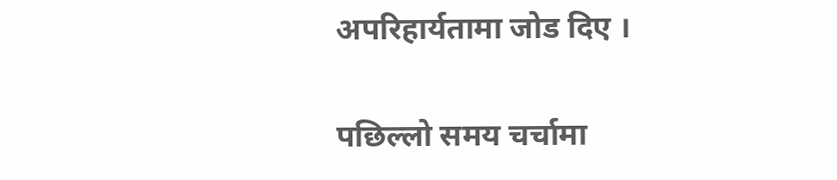अपरिहार्यतामा जोड दिए ।

पछिल्लो समय चर्चामा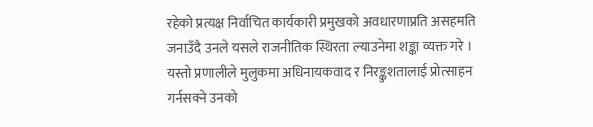रहेको प्रत्यक्ष निर्वाचित कार्यकारी प्रमुखको अवधारणाप्रति असहमति जनाउँदै उनले यसले राजनीतिक स्थिरता ल्याउनेमा शङ्का व्यक्त गरे । यस्तो प्रणालीले मुलुकमा अधिनायकवाद र निरङ्कुशतालाई प्रोत्साहन गर्नसक्ने उनको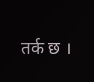तर्क छ ।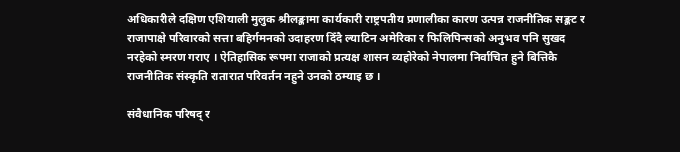अधिकारीले दक्षिण एशियाली मुलुक श्रीलङ्कामा कार्यकारी राष्ट्रपतीय प्रणालीका कारण उत्पन्न राजनीतिक सङ्कट र राजापाक्षे परिवारको सत्ता बहिर्गमनको उदाहरण दिँदै ल्याटिन अमेरिका र फिलिपिन्सको अनुभव पनि सुखद नरहेको स्मरण गराए । ऐतिहासिक रूपमा राजाको प्रत्यक्ष शासन व्यहोरेको नेपालमा निर्वाचित हुने बित्तिकै राजनीतिक संस्कृति रातारात परिवर्तन नहुने उनको ठम्याइ छ ।

संवैधानिक परिषद् र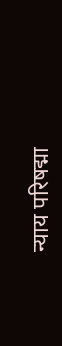न्याय परिषद्मा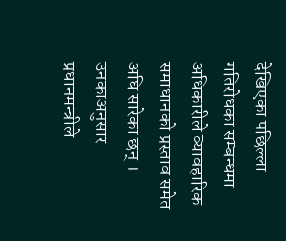देखिएका पछिल्ला गतिरोधका सम्बन्धमा अधिकारीले व्यावहारिक समाधानको प्रस्ताव समेत अघि सारेका छन् । उनकाअनुसार प्रधानमन्त्रीले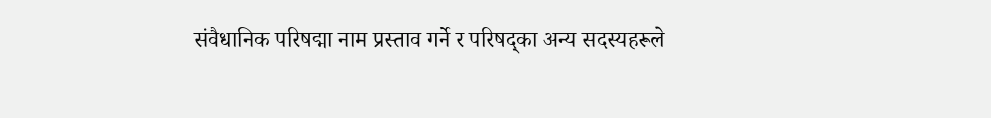संवैधानिक परिषद्मा नाम प्रस्ताव गर्ने र परिषद्का अन्य सदस्यहरूले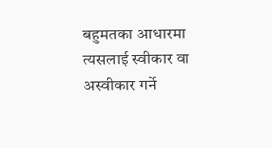बहुमतका आधारमा त्यसलाई स्वीकार वा अस्वीकार गर्ने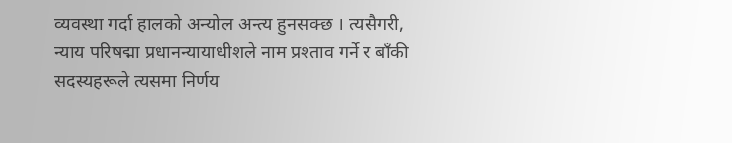व्यवस्था गर्दा हालको अन्योल अन्त्य हुनसक्छ । त्यसैगरी, न्याय परिषद्मा प्रधानन्यायाधीशले नाम प्रश्ताव गर्ने र बाँकी सदस्यहरूले त्यसमा निर्णय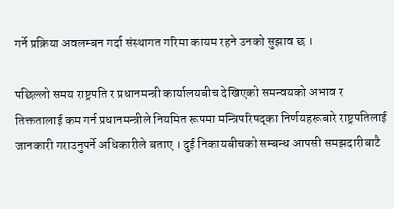गर्ने प्रक्रिया अवलम्बन गर्दा संस्थागत गरिमा कायम रहने उनको सुझाव छ ।

पछिल्लो समय राष्ट्रपति र प्रधानमन्त्री कार्यालयबीच देखिएको समन्वयको अभाव र तिक्ततालाई कम गर्न प्रधानमन्त्रीले नियमित रूपमा मन्त्रिपरिषद्का निर्णयहरूबारे राष्ट्रपतिलाई जानकारी गराउनुपर्ने अधिकारीले बताए । दुई निकायबीचको सम्बन्ध आपसी समझदारीबाटै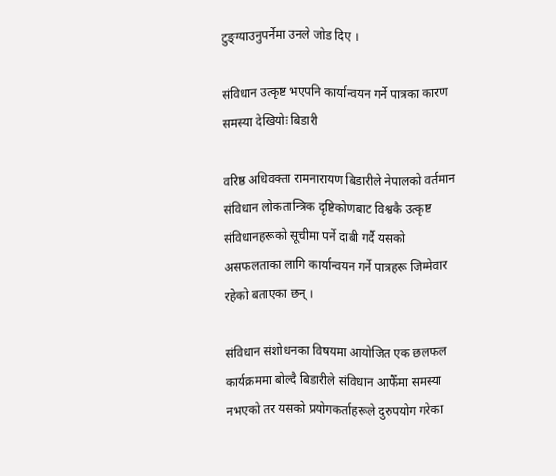टुङ्ग्याउनुपर्नेमा उनले जोड दिए ।

संविधान उत्कृष्ट भएपनि कार्यान्वयन गर्ने पात्रका कारण समस्या देखियोः बिडारी

वरिष्ठ अधिवक्ता रामनारायण बिडारीले नेपालको वर्तमान संविधान लोकतान्त्रिक दृष्टिकोणबाट विश्वकै उत्कृष्ट संविधानहरूको सूचीमा पर्ने दाबी गर्दै यसको असफलताका लागि कार्यान्वयन गर्ने पात्रहरू जिम्मेवार रहेको बताएका छन् ।

संविधान संशोधनका विषयमा आयोजित एक छलफल कार्यक्रममा बोल्दै बिडारीले संविधान आफैँमा समस्या नभएको तर यसको प्रयोगकर्ताहरूले दुरुपयोग गरेका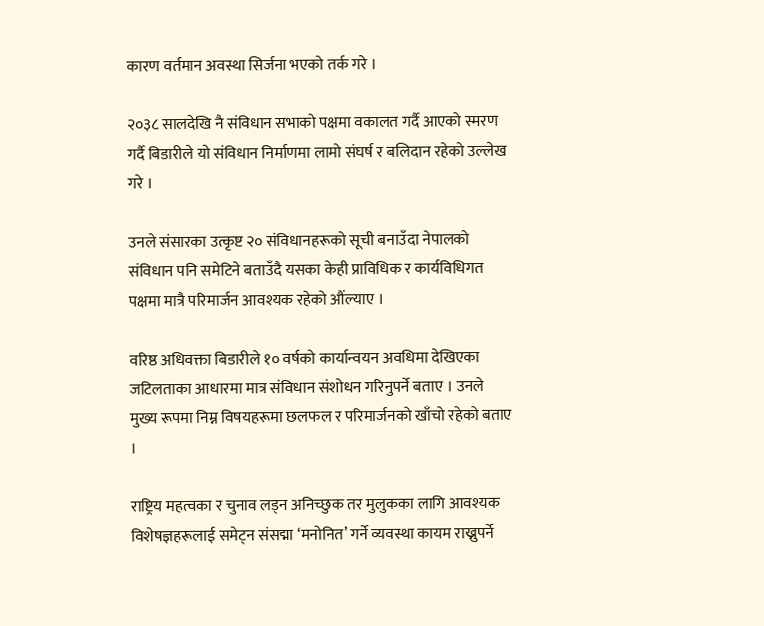कारण वर्तमान अवस्था सिर्जना भएको तर्क गरे ।

२०३८ सालदेखि नै संविधान सभाको पक्षमा वकालत गर्दै आएको स्मरण गर्दै बिडारीले यो संविधान निर्माणमा लामो संघर्ष र बलिदान रहेको उल्लेख गरे ।

उनले संसारका उत्कृष्ट २० संविधानहरूको सूची बनाउँदा नेपालको संविधान पनि समेटिने बताउँदै यसका केही प्राविधिक र कार्यविधिगत पक्षमा मात्रै परिमार्जन आवश्यक रहेको औंल्याए ।

वरिष्ठ अधिवक्ता बिडारीले १० वर्षको कार्यान्वयन अवधिमा देखिएका जटिलताका आधारमा मात्र संविधान संशोधन गरिनुपर्ने बताए । उनले मुख्य रूपमा निम्न विषयहरूमा छलफल र परिमार्जनको खाँचो रहेको बताए ।

राष्ट्रिय महत्वका र चुनाव लड्न अनिच्छुक तर मुलुकका लागि आवश्यक विशेषज्ञहरूलाई समेट्न संसद्मा ‘मनोनित’ गर्ने व्यवस्था कायम राख्नुपर्ने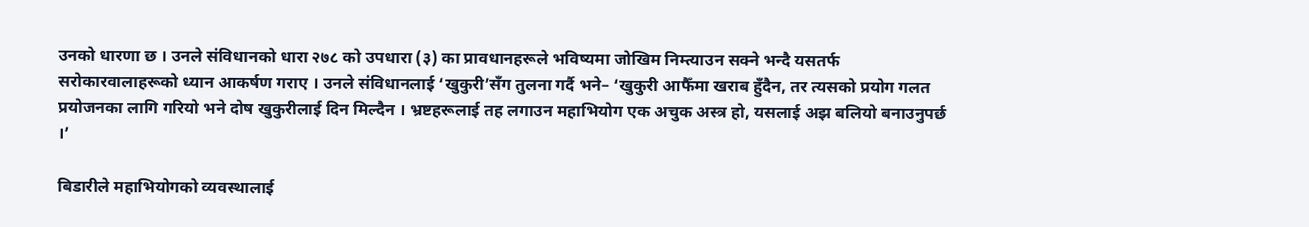उनको धारणा छ । उनले संविधानको धारा २७८ को उपधारा (३) का प्रावधानहरूले भविष्यमा जोखिम निम्त्याउन सक्ने भन्दै यसतर्फ सरोकारवालाहरूको ध्यान आकर्षण गराए । उनले संविधानलाई ‘खुकुरी’सँग तुलना गर्दै भने– ‘खुकुरी आफैँमा खराब हुँदैन, तर त्यसको प्रयोग गलत प्रयोजनका लागि गरियो भने दोष खुकुरीलाई दिन मिल्दैन । भ्रष्टहरूलाई तह लगाउन महाभियोग एक अचुक अस्त्र हो, यसलाई अझ बलियो बनाउनुपर्छ ।’

बिडारीले महाभियोगको व्यवस्थालाई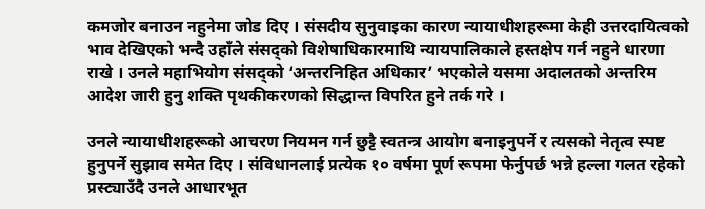कमजोर बनाउन नहुनेमा जोड दिए । संसदीय सुनुवाइका कारण न्यायाधीशहरूमा केही उत्तरदायित्वको भाव देखिएको भन्दै उहाँले संसद्को विशेषाधिकारमाथि न्यायपालिकाले हस्तक्षेप गर्न नहुने धारणा राखे । उनले महाभियोग संसद्को ‘अन्तरनिहित अधिकार’ भएकोले यसमा अदालतको अन्तरिम आदेश जारी हुनु शक्ति पृथकीकरणको सिद्धान्त विपरित हुने तर्क गरे ।

उनले न्यायाधीशहरूको आचरण नियमन गर्न छुट्टै स्वतन्त्र आयोग बनाइनुपर्ने र त्यसको नेतृत्व स्पष्ट हुनुपर्ने सुझाव समेत दिए । संविधानलाई प्रत्येक १० वर्षमा पूर्ण रूपमा फेर्नुपर्छ भन्ने हल्ला गलत रहेको प्रस्ट्याउँदै उनले आधारभूत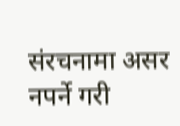संरचनामा असर नपर्ने गरी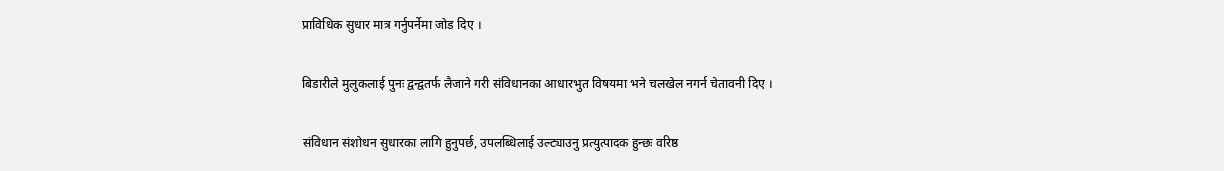प्राविधिक सुधार मात्र गर्नुपर्नेमा जोड दिए ।

बिडारीले मुलुकलाई पुनः द्वन्द्वतर्फ लैजाने गरी संविधानका आधारभुत विषयमा भने चलखेल नगर्न चेतावनी दिए ।

संविधान संशोधन सुधारका लागि हुनुपर्छ, उपलब्धिलाई उल्ट्याउनु प्रत्युत्पादक हुन्छः वरिष्ठ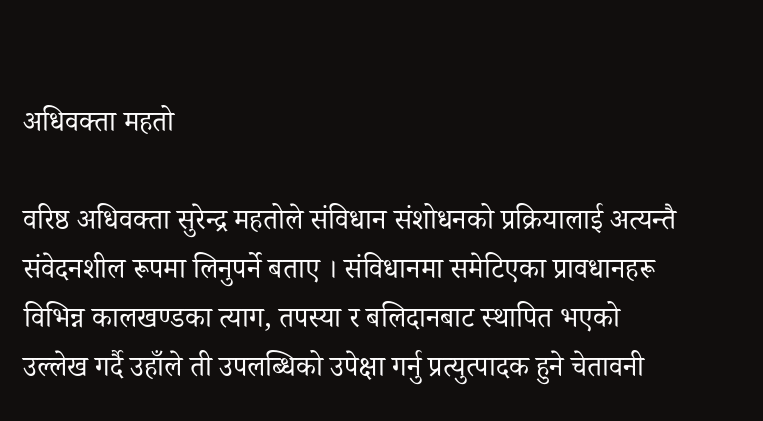अधिवक्ता महतो

वरिष्ठ अधिवक्ता सुरेन्द्र महतोले संविधान संशोधनको प्रक्रियालाई अत्यन्तै संवेदनशील रूपमा लिनुपर्ने बताए । संविधानमा समेटिएका प्रावधानहरू विभिन्न कालखण्डका त्याग, तपस्या र बलिदानबाट स्थापित भएको उल्लेख गर्दै उहाँले ती उपलब्धिको उपेक्षा गर्नु प्रत्युत्पादक हुने चेतावनी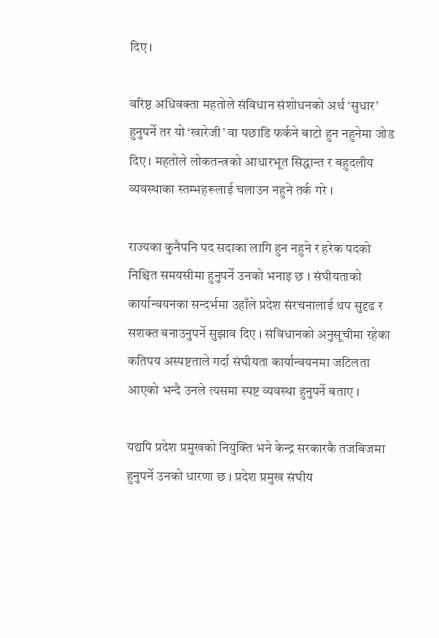दिए ।

वरिष्ठ अधिवक्ता महतोले संविधान संशोधनको अर्थ ‘सुधार’ हुनुपर्ने तर यो ‘खारेजी’ वा पछाडि फर्कने बाटो हुन नहुनेमा जोड दिए । महतोले लोकतन्त्रको आधारभूत सिद्धान्त र बहुदलीय व्यवस्थाका स्तम्भहरूलाई चलाउन नहुने तर्क गरे ।

राज्यका कुनैपनि पद सदाका लागि हुन नहुने र हरेक पदको निश्चित समयसीमा हुनुपर्ने उनको भनाइ छ । संघीयताको कार्यान्वयनका सन्दर्भमा उहाँले प्रदेश संरचनालाई थप सुदृढ र सशक्त बनाउनुपर्ने सुझाव दिए । संविधानको अनुसूचीमा रहेका कतिपय अस्पष्टताले गर्दा संघीयता कार्यान्वयनमा जटिलता आएको भन्दै उनले त्यसमा स्पष्ट व्यवस्था हुनुपर्ने बताए ।

यद्यपि प्रदेश प्रमुखको नियुक्ति भने केन्द्र सरकारकै तजबिजमा हुनुपर्ने उनको धारणा छ । प्रदेश प्रमुख संघीय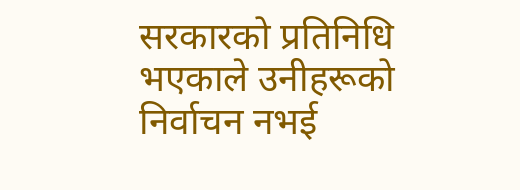सरकारको प्रतिनिधि भएकाले उनीहरूको निर्वाचन नभई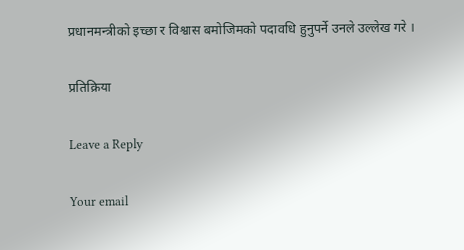प्रधानमन्त्रीको इच्छा र विश्वास बमोजिमको पदावधि हुनुपर्ने उनले उल्लेख गरे ।

प्रतिक्रिया

Leave a Reply

Your email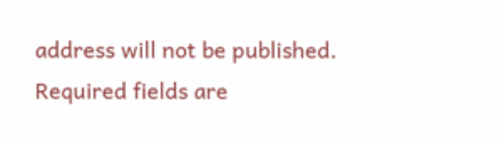address will not be published. Required fields are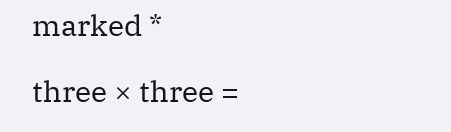marked *

three × three =